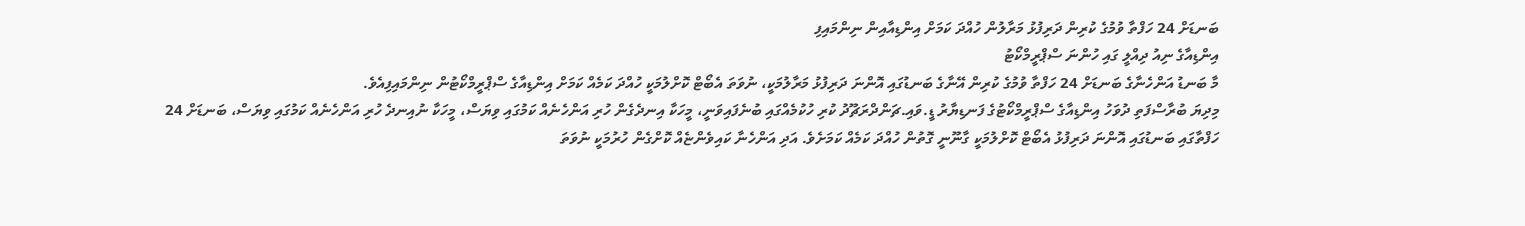ބަނޑަށް 24 ހަފްތާ ވުމުގެ ކުރިން ދަރިފުޅު މަރާލުން ހުއްދަ ކަމަށް އިންޑިއާއިން ނިންމައިފި
އިންޑިއާގެ ނިއު ދިއްލީ ގައި ހުންނަ ސްޕްރީމްކޯޓު
މާ ބަނޑު އަންހެނާގެ ބަނޑަށް 24 ހަފްތާ ވުމުގެ ކުރިން އޭނާގެ ބަނޑުގައި އޮންނަ ދަރިފުޅު މަރާލުމަކީ، ނުވަތަ އެބޯޓް ކޮށްލުމަކީ ހުއްދަ ކަމެއް ކަމަށް އިންޑިއާގެ ސްޕްރީމްކޯޓުން ނިންމައިފިއެވެ.
މިދިޔަ ބުރާސްފަތި ދުވަހު އިންޑިއާގެ ސްޕްރީމްކޯޓުގެ ފަނޑިޔާރު ޑީ.ވައި.ޗަންދްރަޗޫދު ކުރި ހުކުމެއްގައި ބުނެފައިވަނީ، މީހަކާ އިނދެގެން ހުރި އަންހެނެއް ކަމުގައި ވިޔަސް، މީހަކާ ނުއިނދެ ހުރި އަންހެނެއް ކަމުގައި ވިޔަސް، ބަނޑަށް 24 ހަފްތާގައި ބަނޑުގައި އޮންނަ ދަރިފުޅު އެބޯޓް ކޮށްލުމަކީ ގާނޫނީ ގޮތުން ހުއްދަ ކަމެއް ކަމަށެވެ. އަދި އަންހެނާ ކައިވެންޏެއް ކޮށްގެން ހުރުމަކީ ނުވަތަ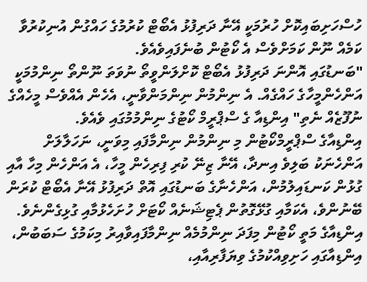ހުސްހަށިބައިކޮށް ހުރުމަކީ އޭނާ ދަރިފުޅު އެބޯޓް ކުރުމުގެ ހައްގުން އުނިކުރުވާ ކަމެއް ނޫން ކަމަށްވެސް އެ ކޯޓުން ބުނެފައިވެއެވެ.
"ބަނޑުގައި އޮންނަ ދަރިފުޅު އެބޯޓް ކޮށްލަންވީތޯ ނުވަތަ ނޫންތޯ ނިންމުމަކީ އަންހެންމީހާގެ ހައްގެއް. އެ ނިންމުން ނިންމަންވާނީ، އެހެން އެއްވެސް މީހެއްގެ ނުފޫޒެއް ނެތި" އިންޑިއާ ގެ ސްޕްރީމް ކޯޓުގެ ނިންމުމުގައި ވެއެވެ.
އިންޑިއާގެ ސްޕްރީމްކޯޓުން މި ނިންމުން ނިންމާފައި މިވަނީ، ނަހަލާލަށް އަންހެނަކު ބަލިވެ އިނދާ، އޭނާ ޒިނޭ ކުރި ފިރިހެން މީހާ، އެ އަންހެން މިހާ އާއި ގުޅުން ކަނޑައިލުމުން، އަންހެނާގެ ބަނޑުގައި އޮތް ދަރިފުޅު އޭނާ އެބޯޓް ކުރަން ބޭނުންވެ، އެކަމާއި ގުޅޭގޮތުން ޕެޓިޝަނެއް ކޯޓަށް ހުށަހެޅުމާއި ގުޅިގެންނެވެ.
އިންޑިއާގެ މަތީ ކޯޓުން މިފަދަ ނިންމުމެއް ނިންމާފައިވާއިރު މިކަމުގެ ސަބަބުން، އިންޑިއާގައި ހަށިވިއްކުމުގެ ވިޔަފާރިއާއި،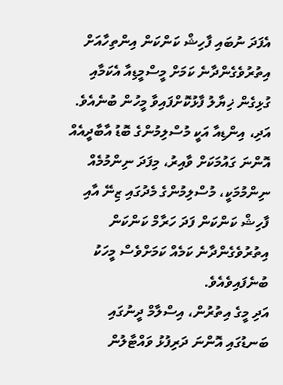އެފަދަ ނުބައި ފާހިޝް ކަންކަން އިންތިހާއަށް އިތުރުވެގެންދާނެ ކަމަށް މީސްމީޑިއާ އެކަމާއި ގުޅިގެން ޚިޔާލު ފާޅުކޮށްފައިވާ މީހުން ބުނެއެވެ. އަދި، އިންޑިއާ އަކީ މުސްލިމުންގެ ބޮޑު އާބާދީއެއް އޮންނަ ގައުމަކަށް ވާއިރު، މިފަދަ ނިންމުމެއް ނިންމުމަކީ، މުސްލިމުންގެ މެދުގައި ޒިނޭ އާއި ފާހިޝް ކަންކަން ފަދަ ހަރާމް ކަންކަން އިތުރުވެގެންދާނެ ކަމެއް ކަމަށްވެސް މީހަކު ބުނެފައިވެއެވެ.
އަދި މީގެ އިތުރުން، އިސްލާމް ދީނުގައި ބަނޑުގައި އޮންނަ ދަރިފުޅު ވައްޓާލުން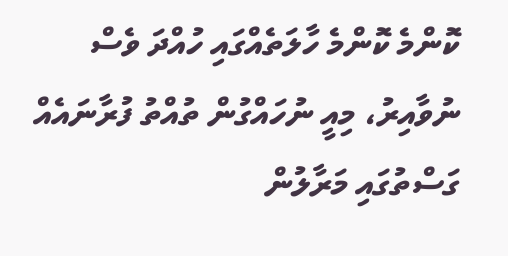ކޮންމެ ކޮންމެ ހާލަތެއްގައި ހުއްދަ ވެސް ނުވާއިރު، މިއީ ނުހައްގުން ތުއްތު ފުރާނައެއް ގަސްތުގައި މަރާލުން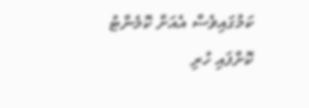ކަމުގައިވެސް އެއަށް ކޮމެންޓު ކޮށްފައި ހުރި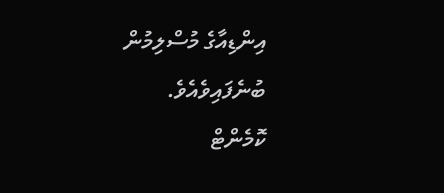އިންޑިއާގެ މުސްލިމުން ބުނެފައިވެއެވެ.
ކޮމެންޓް